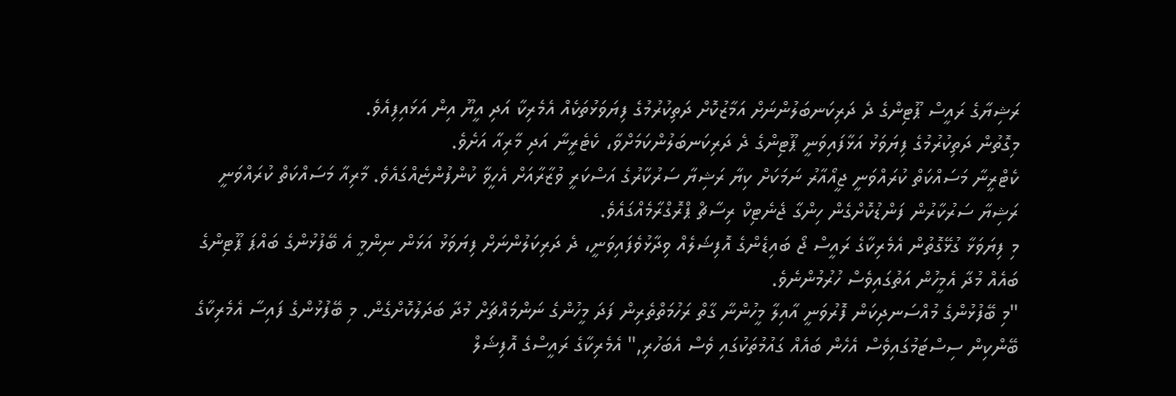ރަޝިޔާގެ ރައީސް ޕޫޓިންގެ ދެ ދަރިކަނބަލުންނަށް އަމާޒުކޮށް ދަތިކުރުމުގެ ފިޔަވަޅުތަކެއް އެމެރިކާ އަދި އީޔޫ އިން އަޅައިފިއެވެ.
މިގޮތުން ދަތިކުރުމުގެ ފިޔަވަޅު އަޅާފައިވަނީ ޕޫޓިންގެ ދެ ދަރިކަނބަލުންކަމަށްވާ، ކެޓެރީނާ އަދި މާރިއާ އަށެވެ.
ކެޓްރީނާ މަސައްކަތް ކުރައްވަނީ ޖީއޯއާރު ނަމަކަށް ކިޔާ ރަޝިޔާ ސަރުކާރުގެ އަސްކަރީ ވުޒާރާއަށް އެހީވާ ކުންފުންޏެއްގައެވެ. މާރިއާ މަސައްކަތް ކުރައްވަނީ ރަޝިޔާ ސަރުކާރުން ފަންޑުކޮށްގެން ހިންގާ ޖެނެޓިކް ރިސާޗް ޕްރޮގްރާމެއްގައެވެ.
މި ފިޔަވަޅާ ގުޅޭގޮތުން އެމެރިކާގެ ރައީސް ޖޯ ބައިޑެންގެ އޮފިޝަލެއް ވިދާޅުވެފައިވަނީ، ދެ ދަރިކަލުންނަށް ފިޔަވަޅު އަޅަން ނިންމީ އެ ބޭފުޅުންގެ ބައްޕަ ޕޫޓިންގެ ބައެއް މުދާ އެމީހުން އަތުގައިވެސް ހުރުމުންނެވެ.
"މި ބޭފުޅުންގެ މުއްސަނދިކަން ފޮރުވަނީ އާއިލާ މީހުންނާ ގާތް ރަހުމަތްތެރިން ފަދަ މީހުންގެ ނަންމައްޗަށް މުދާ ބަދަލުކޮށްގެން. މި ބޭފުޅުންގެ ފައިސާ އެމެރިކާގެ ބޭންކިން ސިސްޓަމުގައިވެސް އެހެން ބައެއް ގައުމުތަކުގައި ވެސް އެބަހުރި," އެމެރިކާގެ ރައީސްގެ އޮފިޝަލް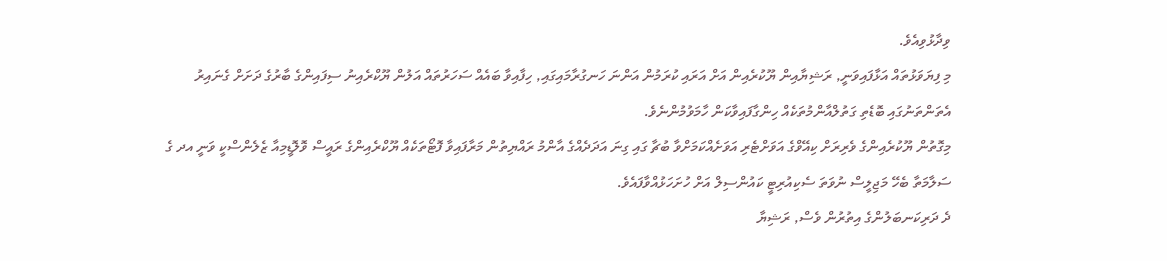ވިދާޅުވިއެވެ.
މި ފިޔަވަޅުތައް އަޅާފައިވަނީ, ރަޝިޔާއިން ޔޫކުރެއިން އަށް އަރައި ކުރަމުން އަންނަ ހަނގުރާމައިގައި, ހިފާއިވާ ބައެއް ސަހަރުތައް އަލުން ޔޫކްރެއިނު ސިފައިންގެ ބާރުގެ ދަށަށް ގެނައިރު އެތަންތަނުގައި ބޮޑެތި ގަތުލްއާންމުތަކެއް ހިންގާފައިވާކަން ހާމަވުމުންނެވެ.
މިގޮތުން ޔޫކުރެއިންގެ ވެރިރަށް ކިއޭވްގެ އަވަށްޓެރި އަވަށެއްކަމަށްވާ ބުޗާ ގައި ގިނަ އަދަދެއްގެ އާންމު ރައްޔިތުން މަރާފައިވާ ފޮޓޯތަކެއް ޔޫކްރެއިންގެ ރައީސް ވޮލޮޑީމިއާ ޒެލެންސްކީ ވަނީ އދ ގެ ސަލާމަތާ ބެހޭ މަޖިލީސް ނުވަތަ ސެކިއުރިޓީ ކައުންސިލް އަށް ހުށަހަޅުއްވާފައެވެ.
ދެ ދަރިކަނބަލުންގެ އިތުރުން ވެސް, ރަޝިޔާ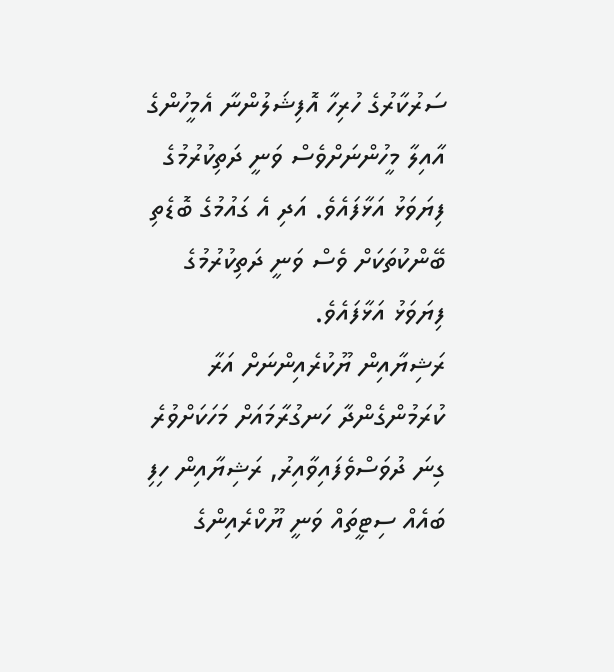ސަރުކާރުގެ ހުރިހާ އޮފިޝަލުންނާ އެމީހުންގެ އާއިލާ މީހުންނަށްވެސް ވަނީ ދަތިކުރުމުގެ ފިޔަވަޅު އަޅާފައެވެ. އަދި އެ ގައުމުގެ ބޮޑެތި ބޭންކުތަކަށް ވެސް ވަނީ ދަތިކުރުމުގެ ފިޔަވަޅު އަޅާފައެވެ.
ރަޝިޔާއިން ޔޫކުރެއިންނަށް އަރާ ކުރަމުންގެންދާ ހަނގުރާމައަށް މަހަކަށްވުރެ ގިނަ ދުވަސްވެފައިވާއިރު, ރަޝިޔާއިން ހިފި ބައެއް ސިޓީތައް ވަނީ ޔޫކްރެއިންގެ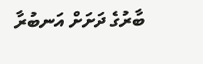ބާރުގެ ދަށަށް އަނބުރާ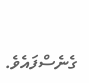ގެނެސްފައެވެ.